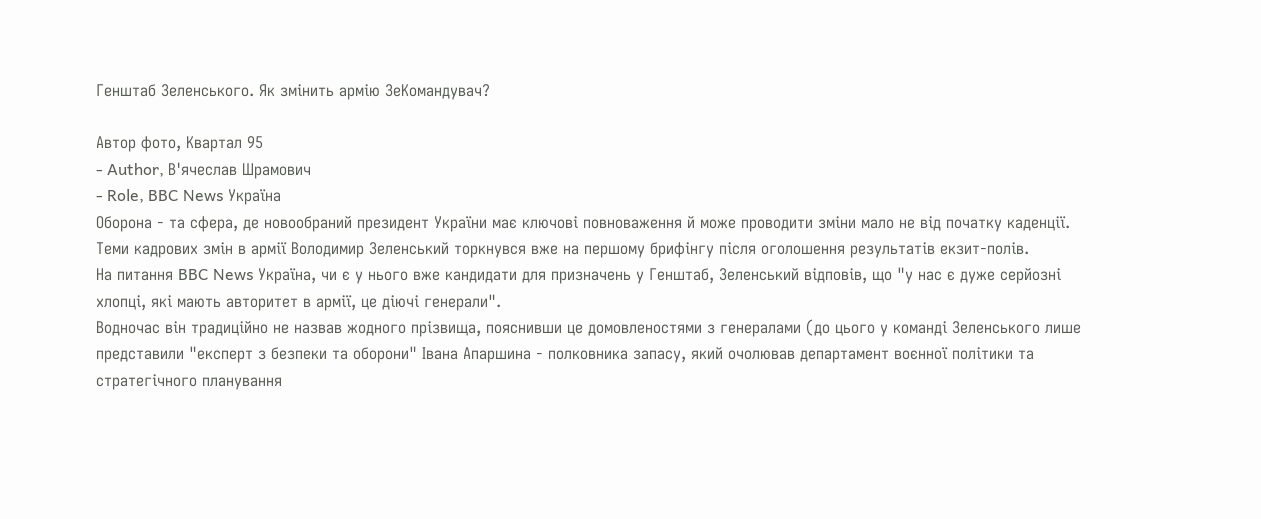Генштаб Зеленського. Як змінить армію ЗеКомандувач?

Автор фото, Квартал 95
- Author, В'ячеслав Шрамович
- Role, BBC News Україна
Оборона - та сфера, де новообраний президент України має ключові повноваження й може проводити зміни мало не від початку каденції.
Теми кадрових змін в армії Володимир Зеленський торкнувся вже на першому брифінгу після оголошення результатів екзит-полів.
На питання BBC News Україна, чи є у нього вже кандидати для призначень у Генштаб, Зеленський відповів, що "у нас є дуже серйозні хлопці, які мають авторитет в армії, це діючі генерали".
Водночас він традиційно не назвав жодного прізвища, пояснивши це домовленостями з генералами (до цього у команді Зеленського лише представили "експерт з безпеки та оборони" Івана Апаршина - полковника запасу, який очолював департамент воєнної політики та стратегічного планування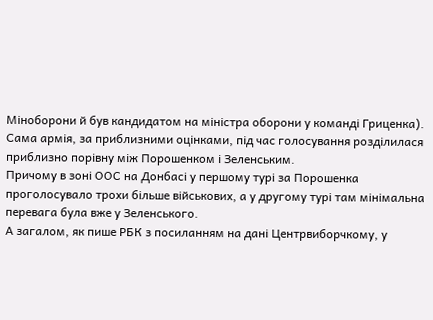Міноборони й був кандидатом на міністра оборони у команді Гриценка).
Сама армія, за приблизними оцінками, під час голосування розділилася приблизно порівну між Порошенком і Зеленським.
Причому в зоні ООС на Донбасі у першому турі за Порошенка проголосувало трохи більше військових, а у другому турі там мінімальна перевага була вже у Зеленського.
А загалом, як пише РБК з посиланням на дані Центрвиборчкому, у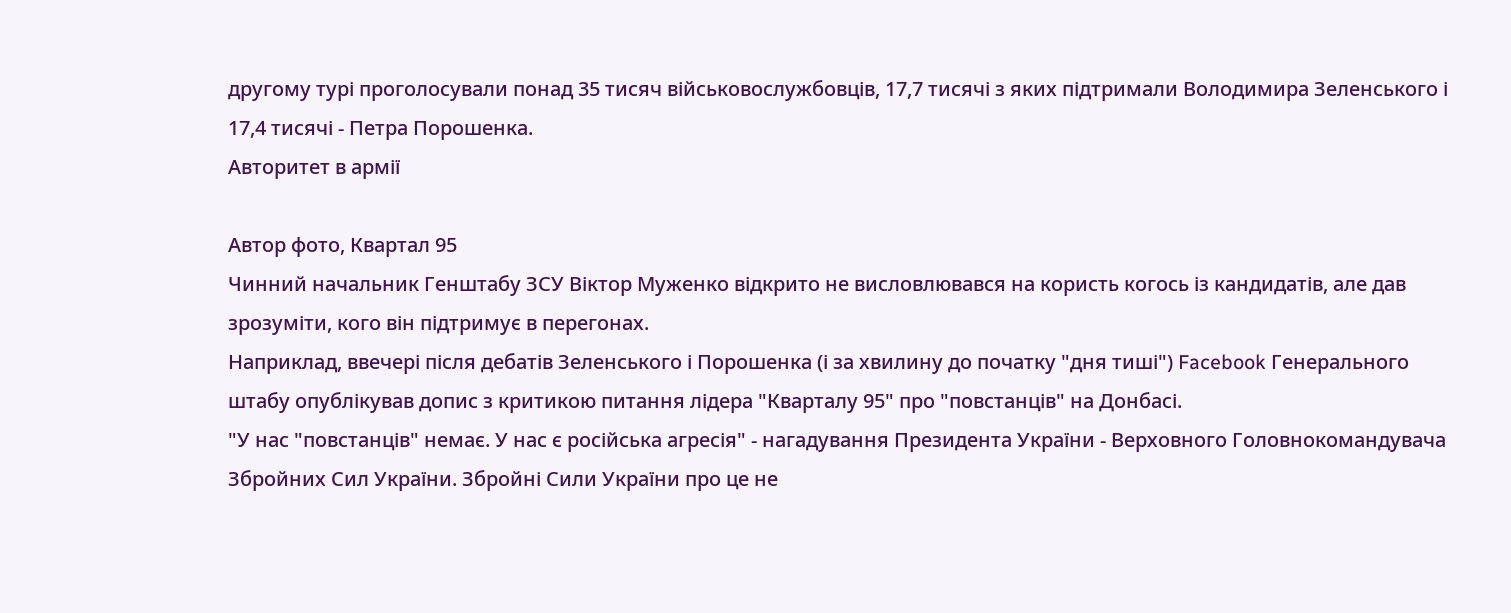другому турі проголосували понад 35 тисяч військовослужбовців, 17,7 тисячі з яких підтримали Володимира Зеленського і 17,4 тисячі - Петра Порошенка.
Авторитет в армії

Автор фото, Квартал 95
Чинний начальник Генштабу ЗСУ Віктор Муженко відкрито не висловлювався на користь когось із кандидатів, але дав зрозуміти, кого він підтримує в перегонах.
Наприклад, ввечері після дебатів Зеленського і Порошенка (і за хвилину до початку "дня тиші") Facebook Генерального штабу опублікував допис з критикою питання лідера "Кварталу 95" про "повстанців" на Донбасі.
"У нас "повстанців" немає. У нас є російська агресія" - нагадування Президента України - Верховного Головнокомандувача Збройних Сил України. Збройні Сили України про це не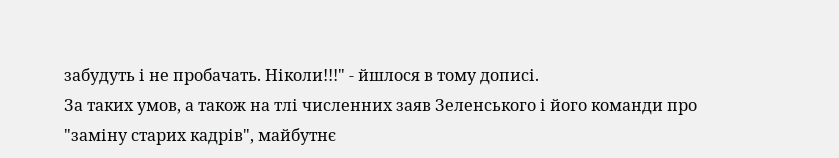забудуть і не пробачать. Ніколи!!!" - йшлося в тому дописі.
За таких умов, а також на тлі численних заяв Зеленського і його команди про "заміну старих кадрів", майбутнє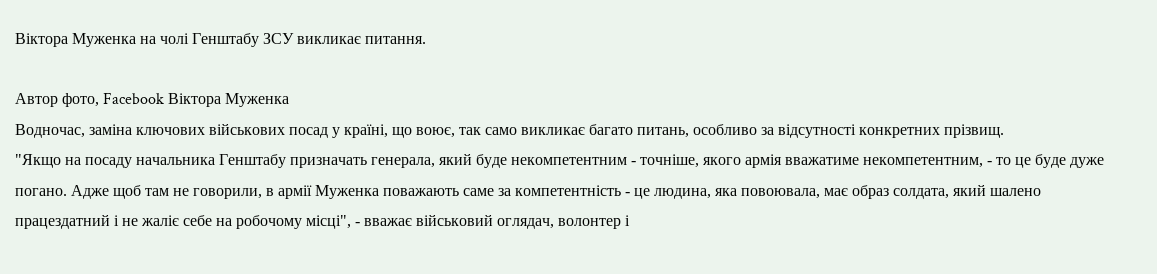Віктора Муженка на чолі Генштабу ЗСУ викликає питання.

Автор фото, Facebook Віктора Муженка
Водночас, заміна ключових військових посад у країні, що воює, так само викликає багато питань, особливо за відсутності конкретних прізвищ.
"Якщо на посаду начальника Генштабу призначать генерала, який буде некомпетентним - точніше, якого армія вважатиме некомпетентним, - то це буде дуже погано. Адже щоб там не говорили, в армії Муженка поважають саме за компетентність - це людина, яка повоювала, має образ солдата, який шалено працездатний і не жаліє себе на робочому місці", - вважає військовий оглядач, волонтер і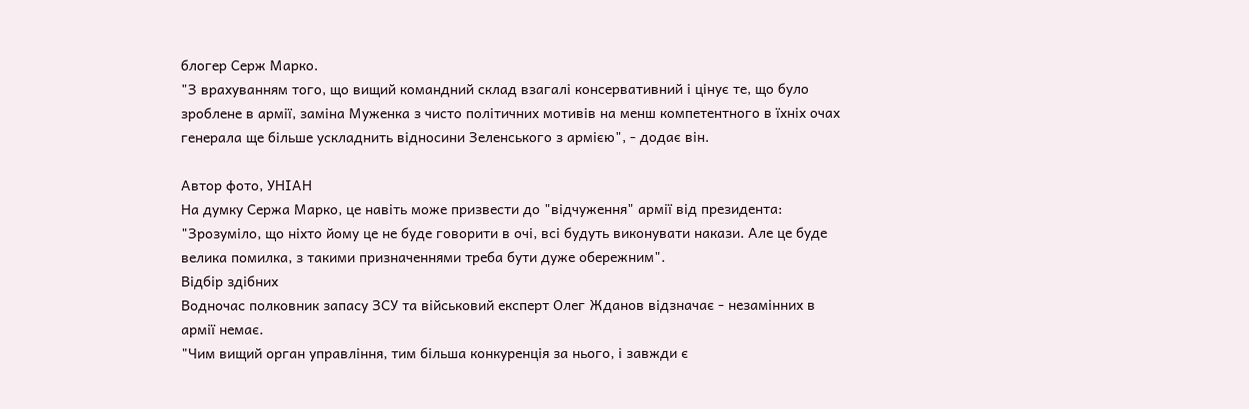блогер Серж Марко.
"З врахуванням того, що вищий командний склад взагалі консервативний і цінує те, що було зроблене в армії, заміна Муженка з чисто політичних мотивів на менш компетентного в їхніх очах генерала ще більше ускладнить відносини Зеленського з армією", - додає він.

Автор фото, УНІАН
На думку Сержа Марко, це навіть може призвести до "відчуження" армії від президента: "Зрозуміло, що ніхто йому це не буде говорити в очі, всі будуть виконувати накази. Але це буде велика помилка, з такими призначеннями треба бути дуже обережним".
Відбір здібних
Водночас полковник запасу ЗСУ та військовий експерт Олег Жданов відзначає - незамінних в армії немає.
"Чим вищий орган управління, тим більша конкуренція за нього, і завжди є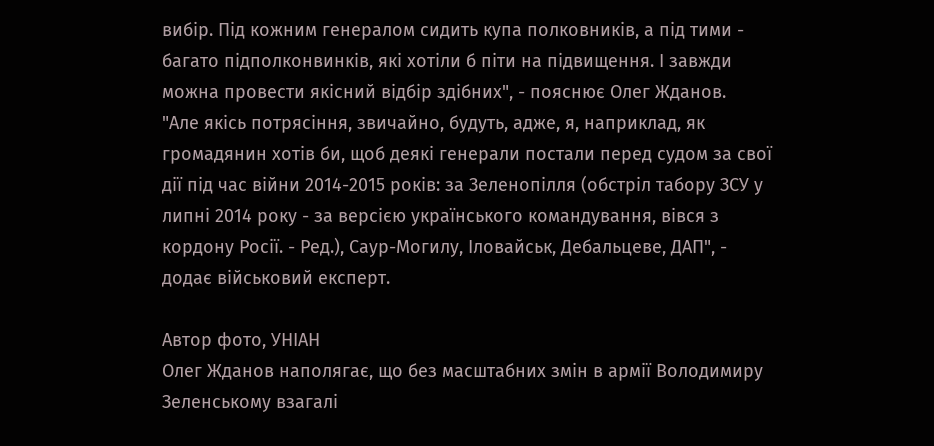вибір. Під кожним генералом сидить купа полковників, а під тими - багато підполконвинків, які хотіли б піти на підвищення. І завжди можна провести якісний відбір здібних", - пояснює Олег Жданов.
"Але якісь потрясіння, звичайно, будуть, адже, я, наприклад, як громадянин хотів би, щоб деякі генерали постали перед судом за свої дії під час війни 2014-2015 років: за Зеленопілля (обстріл табору ЗСУ у липні 2014 року - за версією українського командування, вівся з кордону Росії. - Ред.), Саур-Могилу, Іловайськ, Дебальцеве, ДАП", - додає військовий експерт.

Автор фото, УНІАН
Олег Жданов наполягає, що без масштабних змін в армії Володимиру Зеленському взагалі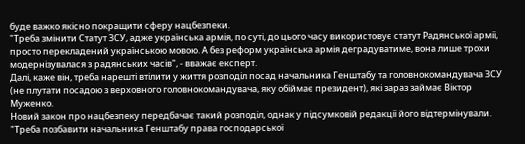буде важко якісно покращити сферу нацбезпеки.
"Треба змінити Статут ЗСУ, адже українська армія, по суті, до цього часу використовує статут Радянської армії, просто перекладений українською мовою. А без реформ українська армія деградуватиме, вона лише трохи модернізувалася з радянських часів", - вважає експерт.
Далі, каже він, треба нарешті втілити у життя розподіл посад начальника Генштабу та головнокомандувача ЗСУ (не плутати посадою з верховного головнокомандувача, яку обіймає президент), які зараз займає Віктор Муженко.
Новий закон про нацбезпеку передбачає такий розподіл, однак у підсумковій редакції його відтермінували.
"Треба позбавити начальника Генштабу права господарської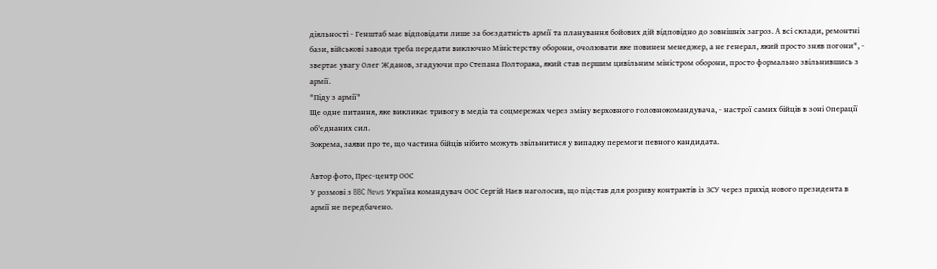діяльності - Генштаб має відповідати лише за боєздатність армії та планування бойових дій відповідно до зовнішніх загроз. А всі склади, ремонтні бази, військові заводи треба передати виключно Міністерству оборони, очолювати яке повинен менеджер, а не генерал, який просто зняв погони", - звертає увагу Олег Жданов, згадуючи про Степана Полторака, який став першим цивільним міністром оборони, просто формально звільнившись з армії.
"Піду з армії"
Ще одне питання, яке викликає тривогу в медіа та соцмережах через зміну верховного головнокомандувача, - настрої самих бійців в зоні Операції об'єднаних сил.
Зокрема, заяви про те, що частина бійців нібито можуть звільнитися у випадку перемоги певного кандидата.

Автор фото, Прес-центр ООС
У розмові з BBC News Україна командувач ООС Сергій Наєв наголосив, що підстав для розриву контрактів із ЗСУ через прихід нового президента в армії не передбачено.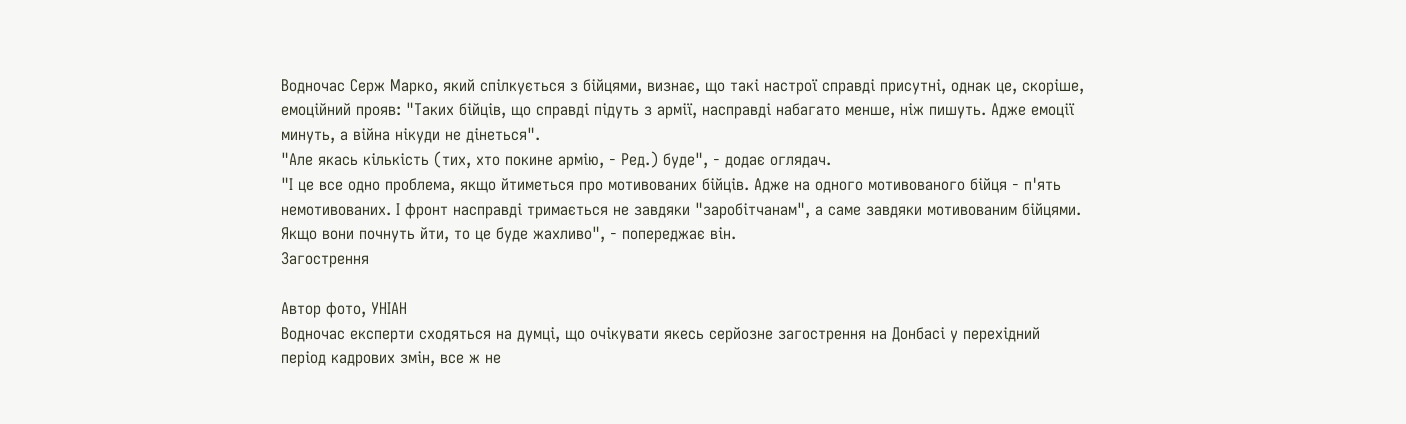Водночас Серж Марко, який спілкується з бійцями, визнає, що такі настрої справді присутні, однак це, скоріше, емоційний прояв: "Таких бійців, що справді підуть з армії, насправді набагато менше, ніж пишуть. Адже емоції минуть, а війна нікуди не дінеться".
"Але якась кількість (тих, хто покине армію, - Ред.) буде", - додає оглядач.
"І це все одно проблема, якщо йтиметься про мотивованих бійців. Адже на одного мотивованого бійця - п'ять немотивованих. І фронт насправді тримається не завдяки "заробітчанам", а саме завдяки мотивованим бійцями. Якщо вони почнуть йти, то це буде жахливо", - попереджає він.
Загострення

Автор фото, УНІАН
Водночас експерти сходяться на думці, що очікувати якесь серйозне загострення на Донбасі у перехідний період кадрових змін, все ж не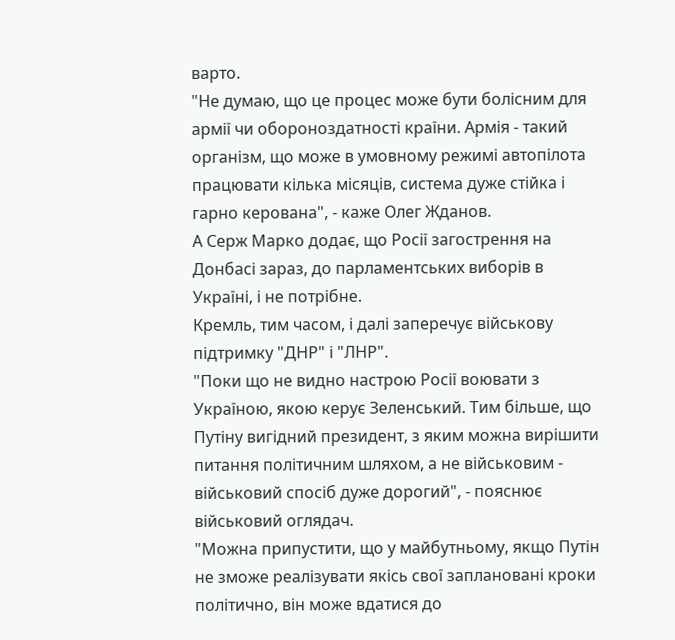варто.
"Не думаю, що це процес може бути болісним для армії чи обороноздатності країни. Армія - такий організм, що може в умовному режимі автопілота працювати кілька місяців, система дуже стійка і гарно керована", - каже Олег Жданов.
А Серж Марко додає, що Росії загострення на Донбасі зараз, до парламентських виборів в Україні, і не потрібне.
Кремль, тим часом, і далі заперечує військову підтримку "ДНР" і "ЛНР".
"Поки що не видно настрою Росії воювати з Україною, якою керує Зеленський. Тим більше, що Путіну вигідний президент, з яким можна вирішити питання політичним шляхом, а не військовим - військовий спосіб дуже дорогий", - пояснює військовий оглядач.
"Можна припустити, що у майбутньому, якщо Путін не зможе реалізувати якісь свої заплановані кроки політично, він може вдатися до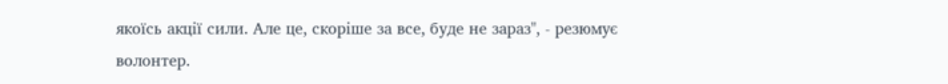якоїсь акції сили. Але це, скоріше за все, буде не зараз", - резюмує волонтер.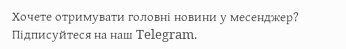Хочете отримувати головні новини у месенджер? Підписуйтеся на наш Telegram.